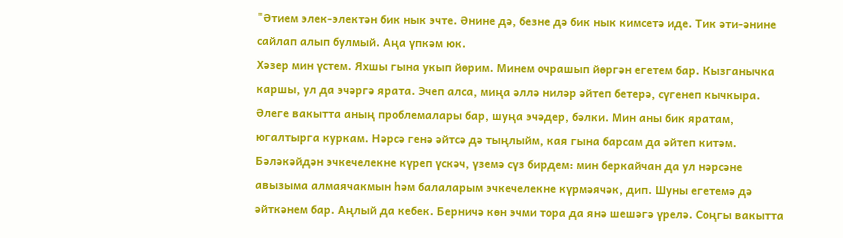"Әтием элек-электән бик нык эчте. Әнине дә, безне дә бик нык кимсетә иде. Тик әти-әнине сайлап алып булмый. Аңа үпкәм юк.
Хәзер мин үстем. Яхшы гына укып йөрим. Минем очрашып йөргән егетем бар. Кызганычка каршы, ул да эчәргә ярата. Эчеп алса, миңа әллә ниләр әйтеп бетерә, сүгенеп кычкыра. Әлеге вакытта аның проблемалары бар, шуңа эчәдер, бәлки. Мин аны бик яратам, югалтырга куркам. Нәрсә генә әйтсә дә тыңлыйм, кая гына барсам да әйтеп китәм.
Бәләкәйдән эчкечелекне күреп үскәч, үземә сүз бирдем: мин беркайчан да ул нәрсәне авызыма алмаячакмын һәм балаларым эчкечелекне күрмәячәк, дип. Шуны егетемә дә әйткәнем бар. Аңлый да кебек. Берничә көн эчми тора да янә шешәгә үрелә. Соңгы вакытта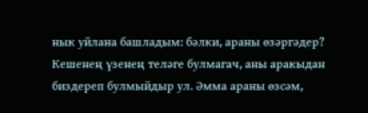нык уйлана башладым: бәлки, араны өзәргәдер? Кешенең үзенең теләге булмагач, аны аракыдан биздереп булмыйдыр ул. Әмма араны өзсәм,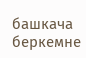башкача беркемне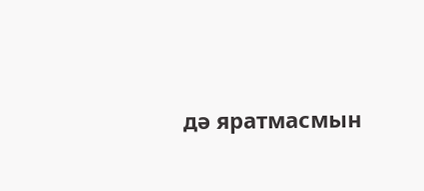дә яратмасмын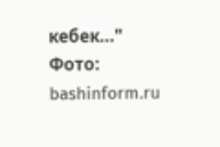кебек..."
Фото: bashinform.ru